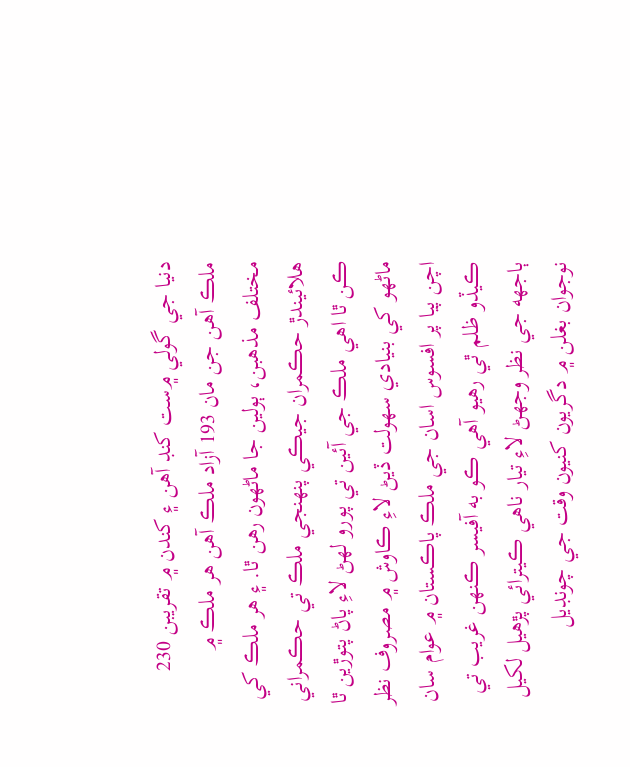دنيا جي گولي ۾ست کنڊ آهن ۽ کندن ۾ تقريبن 230 ملڪ آهن جن مان 193 آزاد ملڪ آهن هر ملڪ ۾ مختلف مذهبن، ٻولين جا ماڻهون رهن ٿا. ۽ هر ملڪ کي هلائيندڙ حڪمران جيڪي پنهنجي ملڪ تي حڪمراني ڪن ٿا اهي ملڪ جي آئين تي پورو لهڻ لاءِ پاڻ پتوڙين ٿا ماڻهو کي بنيادي سهولت ڏيڻ لاءِ ڪاوش ۾ مصروف نظر اچن پيا پر افسوس اسان جي ملڪ پاڪستان ۾ عوام سان ڪيڏو ظلم ٿي رهيو آهي ڪو به آفيسر ڪنهن غريب تي ٻاجهه جي نظر وجهڻ لاءِ تيار ناهي ڪيترائي پڙهيل لکيل نوجوان بغلن ۾ دگريون کنيون وقت جي چونڊيل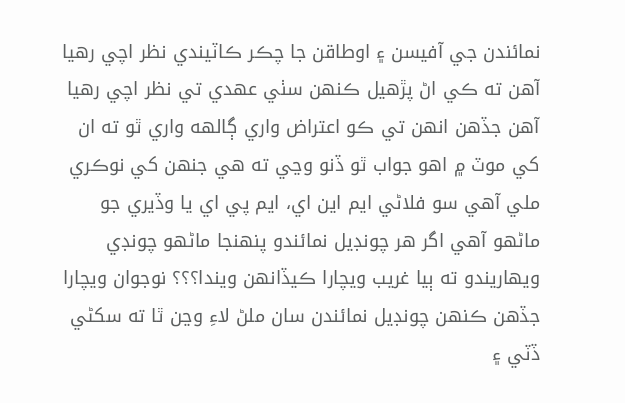نمائندن جي آفيسن ۽ اوطاقن جا چڪر ڪاٽيندي نظر اچي رهيا آهن ته ڪي اڻ پڙهيل ڪنهن سٺي عهدي تي نظر اچي رهيا آهن جڏهن انهن تي ڪو اعتراض واري ڳالهه واري ٿو ته ان کي موٽ ۾ اهو جواب ٿو ڏنو وڃي ته هي جنهن کي نوڪري ملي آهي سو فلاڻي ايم اين اي، ايم پي اي يا وڏيري جو ماڻهو آهي اگر هر چونڊيل نمائندو پنهنجا ماڻهو چونڊي ويهاريندو ته ٻيا غريب ويچارا ڪيڏانهن ويندا؟؟؟ نوجوان ويچارا جڏهن ڪنهن چونڊيل نمائندن سان ملڻ لاءِ وڃن ٿا ته سکڻي ڏٽي ۽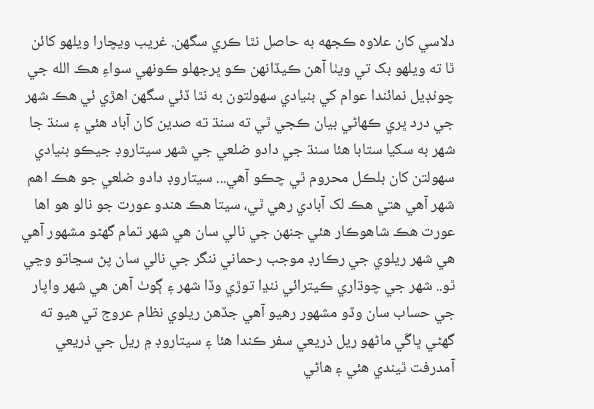دلاسي کان علاوه ڪجهه به حاصل نٿا ڪري سگهن. غريب ويچارا ويلهو کائن ٿا ته ويلهو بک تي ويٺا آهن ڪيڏانهن ڪو ڀرجهلو ڪونهي سواءِ هڪ الله جي چونڊيل نمائندا عوام کي بنيادي سهولتون به نٿا ڏئي سگهن اهڙي ئي هڪ شهر جي درد ڀري ڪهاڻي بيان ڪجي ٿي ته سنڌ ته صدين کان آباد هئي ۽ سنڌ جا شهر به سکيا ستابا هئا سنڌ جي دادو ضلعي جي شهر سيتاروڊ جيڪو بنيادي سهولتن کان بلڪل محروم ٿي چڪو آهي... سيتاروڊ دادو ضلعي جو هڪ اهم شهر آهي هتي هڪ لک آبادي رهي ٿي، سيتا هڪ هندو عورت جو نالو هو اها عورت هڪ شاهوڪار هئي جنهن جي نالي سان هي شهر تمام گهڻو مشهور آهي هي شهر ريلوي جي رڪارڊ موجب رحماني ننگر جي نالي سان پڻ سڃاتو وڃي ٿو.. شهر جي چوڌاري ڪيترائي ننڍا توڙي وڏا شهر ۽ ڳوٺ آهن هي شهر واپار جي حساب سان وڏو مشهور رهيو آهي جڏهن ريلوي نظام عروج تي هيو ته گهڻي ڀاڱي ماڻهو ريل ذريعي سفر ڪندا هئا ۽ سيتاروڊ ۾ ريل جي ذريعي آمدرفت ٿيندي هئي ۽ هاڻي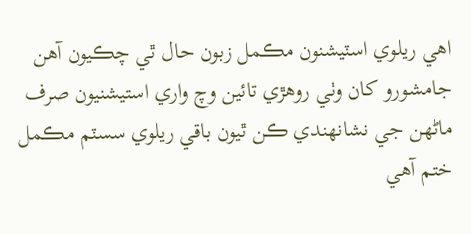اهي ريلوي اسٽيشنون مڪمل زبون حال ٿي چڪيون آهن جامشورو کان وٺي روهڙي تائين وچ واري استيشنيون صرف ماڻهن جي نشانهندي ڪن ٿيون باقي ريلوي سسٽم مڪمل ختم آهي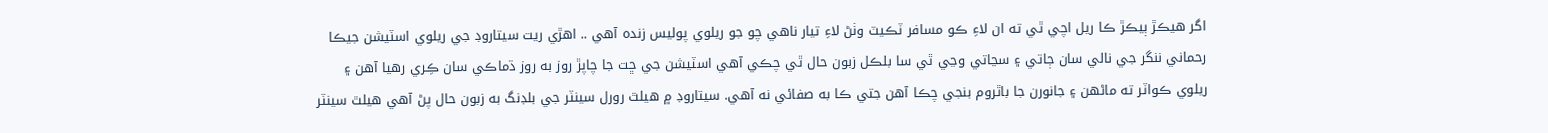اگر هيڪڙ ٻيڪڙ ڪا ريل اچي ٿي ته ان لاءِ ڪو مسافر ٽڪيٽ وٺڻ لاءِ تيار ناهي چو جو ريلوي پوليس زنده آهي .. اهڙي ريت سيتاروڊ جي ريلوي اسٽيشن جيڪا رحماني ننگر جي نالي سان ڄاتي ۽ سڃاتي وڃي ٿي سا بلڪل زبون حال ٿي چڪي آهي اسٽيشن جي ڇت جا چاپڙ روز به روز ڌماڪي سان ڪِري رهيا آهن ۽ ريلوي ڪواٽر ته ماڻهن ۽ جانورن جا باٿروم بنجي چڪا آهن جتي ڪا به صفائي نه آهي. سيتاروڊ ۾ هيلٿ رورل سينٽر جي بلڊنگ به زبون حال پڻ آهي هيلٿ سينٽر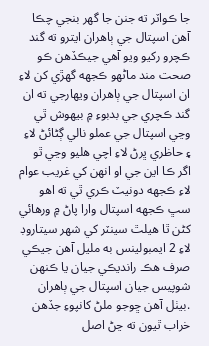جا ڪواٽر ته جنن جا گهر بنجي چڪا آهن اسپتال جي ٻاهران ايترو ته گند ڪچرو رکيو ويو آهي جيڪڏهن ڪو صحت مند ماڻهو ڪجهه گهڙي کن لاءِ ان اسپتال جي ٻاهران ويهارجي ته ان گند ڪچري جي بدبوءِ ۾ بيهوش ٿي وڃي اسپتال جي عملو نالي ڳڻائڻ لاءِ ۽ حاظري ڀرڻ لاءِ اچي هليو وڃي ٿو اگر ڪا اين جي او انهن کي غريب عوام لاءِ ڪجهه دونيٽ ڪري ٿي ته اهو سڀ ڪجهه اسپتال وارا پاڻ ۾ ورهائي کڻن ٿا هيلٿ سينٽر کي شهر سيتاروڊ لاءِ 2 ايمبولينس به مليل آهن جيڪي صرف هڪ رانديڪي جيان يا ڪنهن شوپيس جيان اسپتال جي ٻاهران .بيٺل آهن ڇوجو ملڻ کانپوءِ جڏهن خراب ٿيون ته ڃڻ اصل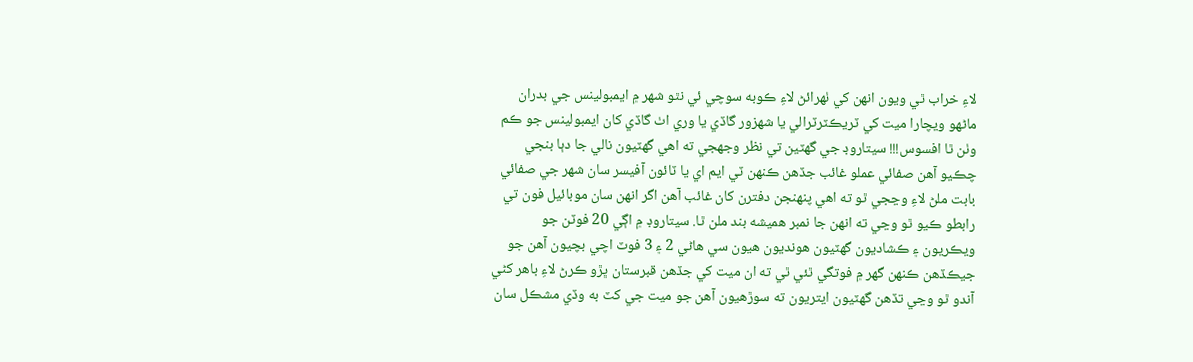لاءِ خراب ٿي ويون انهن کي ٺهرائڻ لاءِ ڪوبه سوچي ئي نٿو شهر ۾ ايمبولينس جي بدران ماڻهو ويچارا ميت کي ٽريڪٽرٽرالي يا شهزور گاڏي يا وري اٺ گاڏي کان ايمبولينس جو ڪم وٺن ٿا افسوس!!! سيتاروڊ جي گهٽين تي نظر وجهجي ته اهي گهٽيون نالي جا دٻا بنجي چڪيو آهن صفائي عملو غائب جڏهن ڪنهن ٽي ايم اي يا ٽائون آفيسر سان شهر جي صفائي بابت ملڻ لاءِ وڃجي ٿو ته اهي پنهنجن دفترن کان غائب آهن اگر انهن سان موبائيل فون تي رابطو ڪيو ٿو وڃي ته انهن جا نمبر هميشه بند ملن ٿا. سيتاروڊ ۾ اڳي 20 فوٽن جو ويڪريون ۽ ڪشاديون گهٽيون هونديون هيون سي هاڻي 2 ۽ 3 فوٽ اچي بچيون آهن جو جيڪڏهن ڪنهن گهر ۾ فوتگي ٿئي ٿي ته ان ميت کي جڏهن قبرستان ڀڙو ڪرڻ لاءِ باهر کڻي آندو ٿو وڃي تڏهن گهٽيون ايتريون ته سوڙهيون آهن جو ميت جي کٽ به وڏي مشڪل سان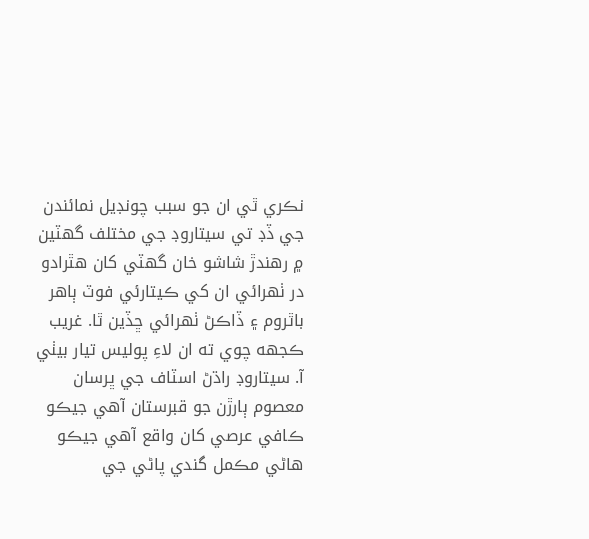نڪري ٿي ان جو سبب چونڊيل نمائندن جي ڏڊ تي سيتاروڊ جي مختلف گهٽين ۾ رهندڙ شاشو خان گهٽي کان هٿرادو در ٺهرائي ان کي ڪيتارئي فوٽ ٻاهر باٿروم ۽ ڏاڪڻ ٺهرائي ڇڏين ٿا. غريب ڪجهه چوي ته ان لاءِ پوليس تيار بيٺي آ. سيتاروڊ راڌڻ اسٽاف جي ڀرسان معصوم ٻارڙن جو قبرستان آهي جيڪو ڪافي عرصي کان واقع آهي جيڪو هاڻي مڪمل گندي پاڻي جي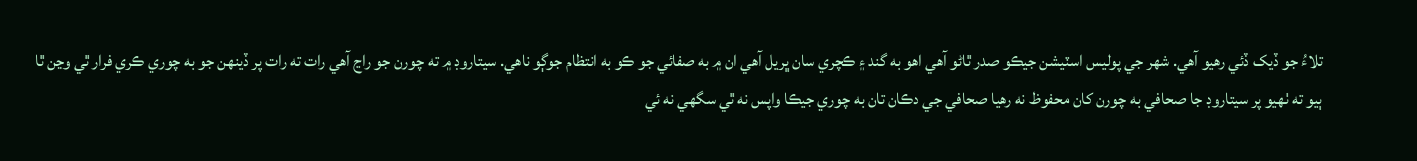تلاءُ جو ڏيک ڏئي رهيو آهي. شهر جي پوليس اسٽيشن جيڪو صدر ٿاڻو آهي اهو به گند ۽ ڪچري سان ڀريل آهي ان ۾ به صفائي جو ڪو به انتظام جوڳو ناهي. سيتاروڊ ۾ ته چورن جو راڃ آهي رات ته رات پر ڏينهن جو به چوري ڪري فرار ٿي وڃن ٿا ٻيو ته ٺهيو پر سيتاروڊ جا صحافي به چورن کان محفوظ نه رهيا صحافي جي دڪان تان به چوري جيڪا واپس نه ٿي سگهي نه ئي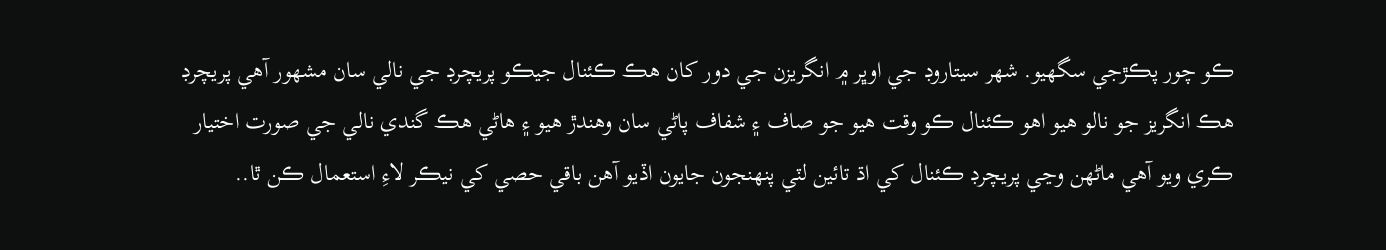ڪو چور پڪڙجي سگهيو. شهر سيتاروڊ جي اوڀر ۾ انگريزن جي دور کان هڪ ڪئنال جيڪو پريچرڊ جي نالي سان مشهور آهي پريچرڊ هڪ انگريز جو نالو هيو اهو ڪئنال ڪو وقت هيو جو صاف ۽ شفاف پاڻي سان وهندڙ هيو ۽ هاڻي هڪ گندي نالي جي صورت اختيار ڪري ويو آهي ماڻهن وڃي پريچرڊ ڪئنال کي اڌ تائين لٽي پنهنجون جايون اڏيو آهن باقي حصي کي نيڪر لاءِ استعمال ڪن ٿا..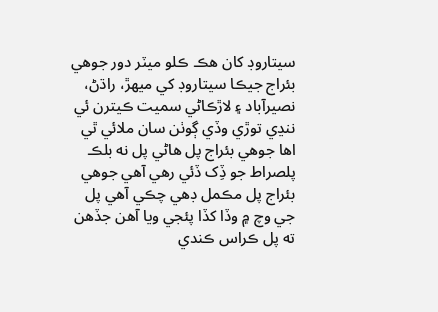سيتاروڊ کان هڪ ڪلو ميٽر دور جوهي بئراج جيڪا سيتاروڊ کي ميهڙ، راڌڻ، نصيرآباد ۽ لاڙڪاڻي سميت ڪيترن ئي ننڍي توڙي وڏي ڳوٺن سان ملائي ٿي اها جوهي بئراج پل هاڻي پل نه بلڪ پلصراط جو ڏِک ڏئي رهي آهي جوهي بئراج پل مڪمل ڊهي چڪي آهي پل جي وچ ۾ وڏا کڏا پئجي ويا آهن جڏهن ته پل ڪراس ڪندي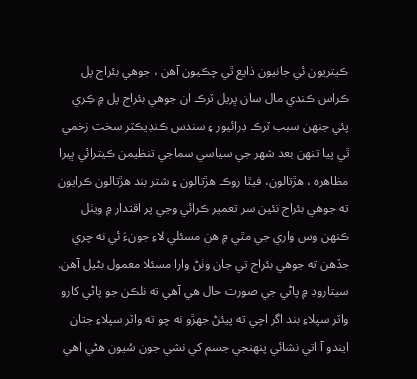ڪيتريون ئي جانيون ذايع ٿي چڪيون آهن ، جوهي بئراج پل ڪراس ڪندي مال سان ڀريل ٽرڪ ان جوهي بئراج پل ۾ ڪِري پئي جنهن سبب ٽرڪ ڊرائيور ۽ سندس ڪنڊيڪٽر سخت زخمي ٿي پيا تنهن بعد شهر جي سياسي سماجي تنظيمن ڪيترائي ڀيرا مظاهره ، هڙتالون، فيٿا روڪ هڙتالون ۽ شتر بند هڙتالون ڪرايون ته جوهي بئراج نئين سر تعمير ڪرائي وڃي پر اقتدار ۾ ويٺل ڪنهن وس واري جي مٿي ۾ هن مسئلي لاءِ جونءَ ئي نه چري جڏهن ته جوهي بئراج تي جان وٺڻ وارا مسئلا معمول بڻيل آهن. سيتاروڊ ۾ پاڻي جي صورت حال هي آهي ته نلڪن جو پاڻي کارو واٽر سپلاءِ بند اگر اچي ته پيئڻ جهڙو نه چو ته واٽر سپلاءِ جتان ايندو آ اتي نشائي پنهنجي جسم کي نشي جون سُيون هڻي اهي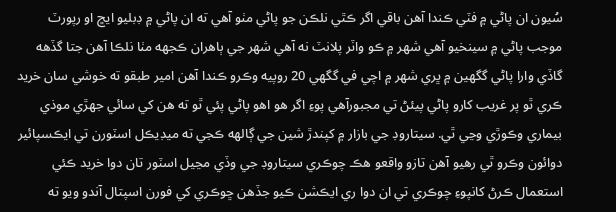سُيون ان پاڻي ۾ فٽي ڪندا آهن باقي اگر ڪٿي نلڪن جو پاڻي مٺو آهي ته ان پاڻي ۾ ڊبليو ايڇ او رپورٽ موجب پاڻي ۾ سينخيو آهي شهر ۾ ڪو واٽر پلانٽ نه آهي شهر جي ٻاهران ڪجهه مٺا نلڪا آهن جتا گڏهه گاڏي وارا پاڻي گگهين ۾ ڀري شهر ۾ اچي في گگهي 20 روپيه وڪرو ڪندا آهن امير طبقو ته خوشي سان خريد ڪري ٿو پر غريب کارو پاڻي پيئڻ تي مجبورآهي پوءِ اگر هو اهو پاڻي پئي ٿو ته هن کي سائي جهڙي موذي بيماري وڪوڙي وڃي ٿي. سيتاروڊ جي بازار ۾ کپندڙ شين جي ڳالهه ڪجي ته ميڊيڪل اسٽورن تي ايڪسپائير دوائون وڪرو ٿي رهيو آهن تازو واقعو هڪ چوڪري سيتاروڊ جي وڏي مڃيل اسٽور تان دوا خريد ڪئي استعمال ڪرڻ کانپوءِ چوڪري تي ان دوا ري ايڪشن ڪيو جڏهن ڇوڪري کي فورن اسپتال آندو ويو ته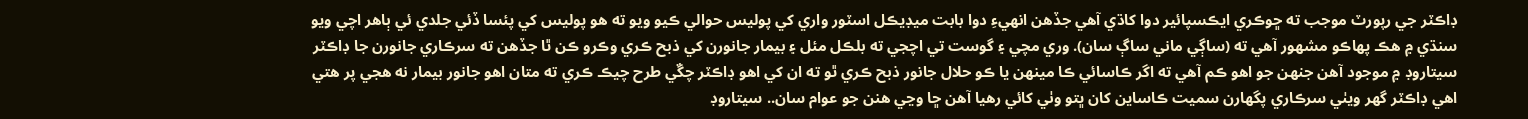ڊاڪٽر جي رپورٽ موجب ته ڇوڪري ايڪسپائير دوا کاڌي آهي جڏهن انهيءِ دوا بابت ميڊيڪل اسٽور واري کي پوليس حوالي ڪيو ويو ته هو پوليس کي پئسا ڏئي جلدي ئي ٻاهر اچي ويو سنڌي ۾ هڪ پهاڪو مشهور آهي ته (ساڳي ماني ساڳ سان). وري مچي ۽ گوست تي اچجي ته بلڪل مئل ۽ بيمار جانورن کي ذبح ڪري وڪرو ڪن ٿا جڏهن ته سرڪاري جانورن جا ڊاڪٽر سيتاروڊ ۾ موجود آهن جنهن جو اهو ڪم آهي ته اگر ڪاسائي ڪا مينهن يا ڪو حلال جانور ذبح ڪري ٿو ته ان کي اهو ڊاڪٽر چڱي طرح چيڪ ڪري ته متان اهو جانور بيمار نه هجي پر هتي اهي ڊاڪٽر گهر ويٺي سرڪاري پگهارن سميت ڪاساين کان ڀتو وٺي کائي رهيا آهن ڇا وڃي هنن جو عوام سان.. سيتاروڊ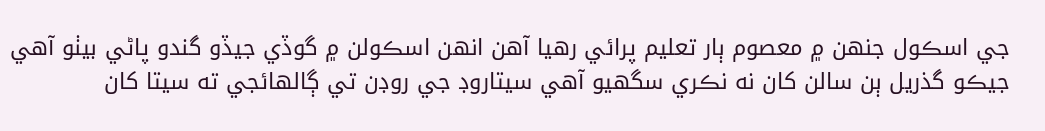جي اسڪول جنهن ۾ معصوم ٻار تعليم پرائي رهيا آهن انهن اسڪولن ۾ گوڏي جيڏو گندو پاڻي بيٺو آهي جيڪو گذريل ٻن سالن کان نه نڪري سگهيو آهي سيتاروڊ جي روڊن تي ڳالهائجي ته سيتا کان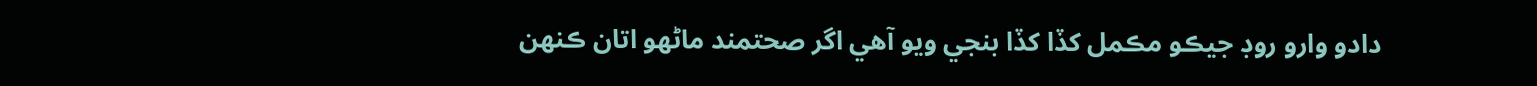دادو وارو روڊ جيڪو مڪمل کڏا کڏا بنجي ويو آهي اگر صحتمند ماڻهو اتان ڪنهن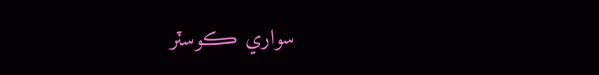سواري ڪوسٽر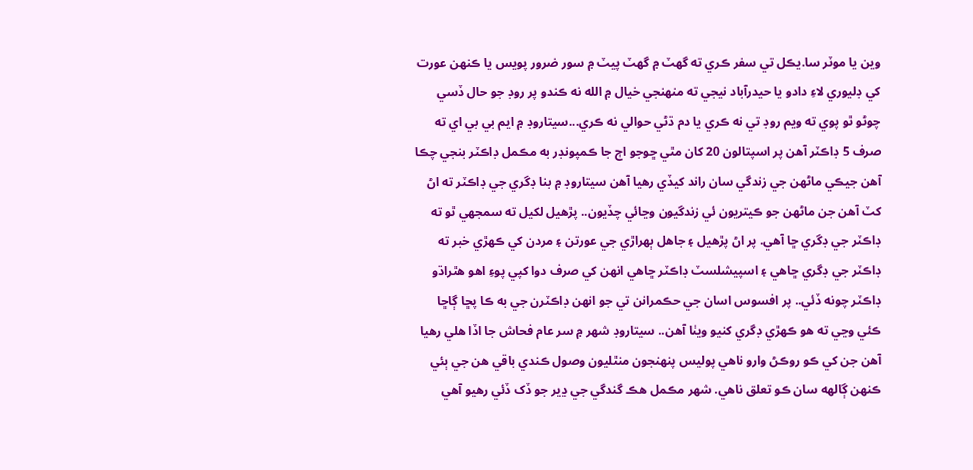وين يا موٽر سا.يڪل تي سفر ڪري ته گهٽ ۾ گهٽ پيٽ ۾ سور ضرور پويس يا ڪنهن عورت کي ڊليوري لاءِ دادو يا حيدرآباد نيجي ته منهنجي خيال ۾ الله نه ڪندو پر روڊ جو حال ڏسي چوڻو ٿو پوي ته ويم روڊ تي نه ڪري يا دم ڌڻي حوالي نه ڪري...سيتاروڊ ۾ ايم بي بي اي ته صرف 5 ڊاڪٽر آهن پر اسپتالون 20 کان مٿي ڇوجو اڄ جا ڪمپونڊر به مڪمل ڊاڪٽر بنجي چڪا آهن جيڪي ماڻهن جي زندگي سان راند کيڏي رهيا آهن سيتاروڊ ۾ بنا ڊگري جي ڊاڪٽر ته اڻ کٽ آهن جن ماڻهن جو ڪيتريون ئي زندگيون وڃائي چڏيون.. پڙهيل لکيل ته سمجهي ٿو ته ڊاڪٽر جي ڊگري ڇا آهي. پر اڻ پڙهيل ۽ جاهل ٻهراڙي جي عورتن ۽ مردن کي ڪهڙي خبر ته ڊاڪٽر جي ڊگري ڇاهي ۽ اسپيشلسٽ ڊاڪٽر ڇاهي انهن کي صرف دوا کپي پوءِ اهو هٿراڌو ڊاڪٽر چونه ڏئي.. پر افسوس اسان جي حڪمرانن تي جو انهن ڊاڪٽرن جي به ڪا پڇا ڳاڇا ڪئي وڃي ته هو ڪهڙي ڊگري کنيو ويٺا آهن.. سيتاروڊ شهر ۾ سر عام فحاش جا اڏا هلي رهيا آهن جن کي ڪو روڪڻ وارو ناهي پوليس پنهنجون منٿليون وصول ڪندي باقي هن جي ٻئي ڪنهن ڳالهه سان ڪو تعلق ناهي. شهر مڪمل هڪ گندگي جي ڍير جو ڏک ڏئي رهيو آهي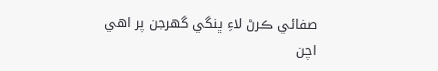صفائي ڪرڻ لاءِ ڀنگي گهرجن پر اهي اچن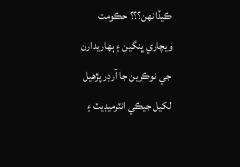ڪيڏانهن؟؟؟ حڪومت ويچاري ڀنگين ۽ ٻهاريدارن جي نوڪرين جا آرڊر پڙهيل لکيل جيڪي انٽرميڊيٽ ۽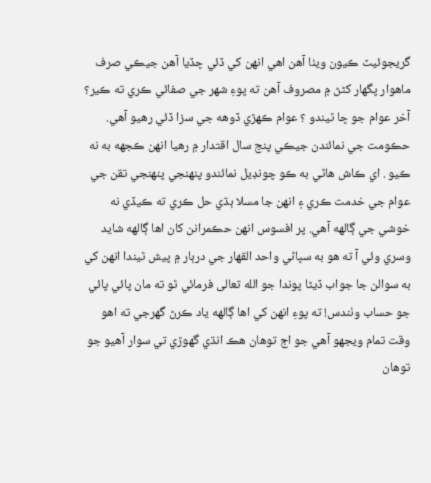گريجوئيٽ ڪيون ويٺا آهن اهي انهن کي ڏئي ڇڏيا آهن جيڪي صرف ماهوار پگهار کڻڻ ۾ مصروف آهن ته پوءِ شهر جي صفائي ڪري ته ڪير؟ آخر عوام جو ڇا ٿيندو ؟ عوام ڪهڙي ڏوهه جي سزا ڏئي رهيو آهي. حڪومت جي نمائندن جيڪي پنج سال اقتدار ۾ رهيا انهن ڪجهه به نه ڪيو . اي ڪاش هاڻي به ڪو چونڊيل نمائندو پنهنجي پنهنجي تقن جي عوام جي خدمت ڪري ۽ انهن جا مسلا ٻڌي حل ڪري ته ڪيڏي نه خوشي جي ڳالهه آهي. پر افسوس انهن حڪمرانن کان اها ڳالهه شايد وسري وئي آ ته هو به سڀاڻي واحد القهار جي درٻار ۾ پيش ٿيندا انهن کي به سوالن جا جواب ڏيڻا پوندا جو الله تعالى فرمائي ٿو ته مان پائي پائي جو حساب وٺندس! ته پوءِ انهن کي اها ڳالهه ياد ڪرڻ گهرجي ته اهو وقت تمام ويجهو آهي جو اڄ توهان هڪ انڌي گهوڙي تي سوار آهيو جو توهان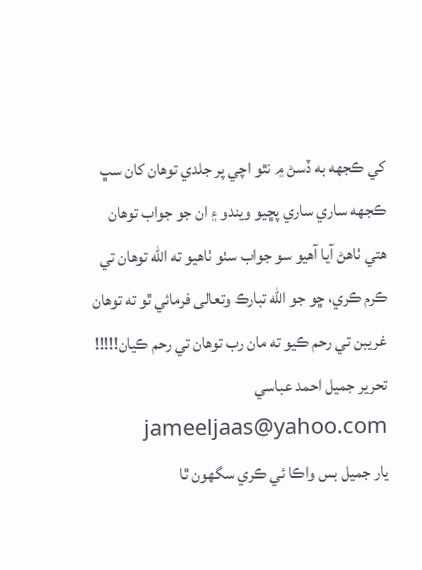کي ڪجهه به ڏسڻ ۾ نٿو اچي پر جلدي توهان کان سڀ ڪجهه ساري ساري پڇيو ويندو ۽ ان جو جواب توهان هتي ٺاهڻ آيا آهيو سو جواب سٺو ٺاهيو ته الله توهان تي ڪرم ڪري، ڇو جو الله تبارڪ وتعالى فرمائي ٿو ته توهان غريبن تي رحم ڪيو ته مان رب توهان تي رحم ڪيان!!!!! تحرير جميل احمد عباسي jameeljaas@yahoo.com
يار جميل بس واڪا ئي ڪري سگهون ٿا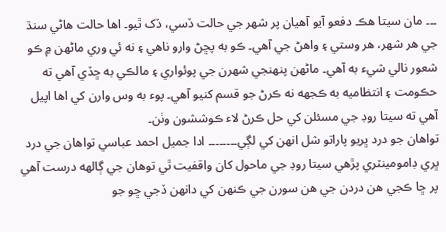۔۔۔ مان سيتا هڪ دفعو آيو آهيان پر شهر جي حالت ڏسي، ڏک ٿيو۔ اها حالت هاڻي سنڌ جي هر شهر، هر وستي ۽ واهڻ جي آهي۔ ڪو به پڇڻ وارو ناهي ۽ نه ئي وري ماڻهن ۾ ڪو شعور نالي شيء به آهي۔ ماڻهن پنهنجي شهرن جي پوئواري ۽ مالڪي به ڇڏي آهي ته حڪومت ۽ انتظاميه به ڪجهه نه ڪرڻ جو قسم کنيو آهي۔ پوء به وس وارن کي اها اپيل آهي ته سيتا روڊ جي مسئلن کي حل ڪرڻ لاء ڪوششون وٺن۔
تواهان جو درد ڀريو پاراتو شل انهن کي لڳي۔۔۔۔۔۔۔۔ ادا جميل احمد عباسي تواهان جي درد ڀري ڊامومينٽري پڙهي سيتا روڊ جي ماحول کان واقفيت ٿي توهان جي ڳالهه درست آهي پر ڇا ڪجي هن دردن جي هن سورن جي ڪنهن کي دانهن ڏجي ڇو جو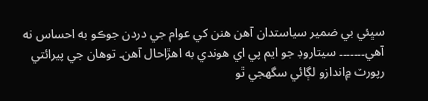سڀئي بي ضمير سياستدان آهن هنن کي عوام جي دردن جوڪو به احساس نه آهي۔۔۔۔۔۔۔ سيتاروڊ جو ايم پي اي هوندي به اهڙاحال آهن۔ توهان جي پيرائتي رپورٽ ۾اندازو لڳائي سگهجي ٿو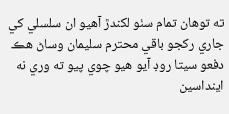ته توهان تمام سٺو لکندڙ آهيو ان سلسلي کي جاري رکجو باقي محترم سليمان وساڻ هڪ دفعو سيتا روڊ آيو هيو چوي پيو ته وري نه اينداسين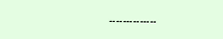۔۔۔۔۔۔۔۔۔۔۔۔۔۔